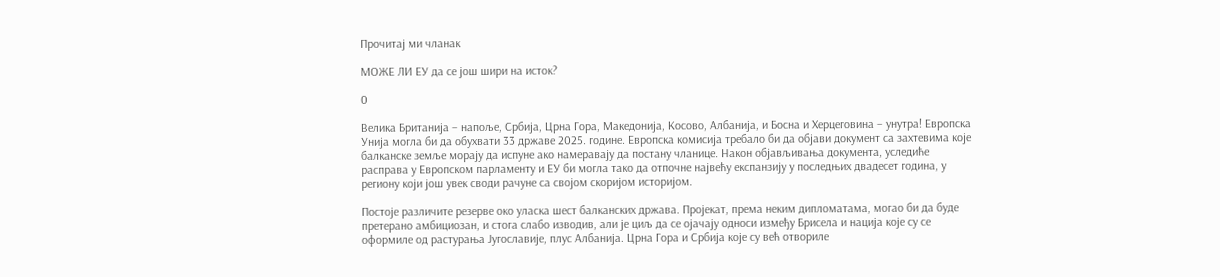Прочитај ми чланак

МОЖЕ ЛИ ЕУ да се још шири на исток?

0

Велика Британија – напоље, Србија, Црна Гора, Македонија, Косово, Албанија, и Босна и Херцеговина – унутра! Европска Унија могла би да обухвати 33 државе 2025. године. Европска комисија требало би да објави документ са захтевима које балканске земље морају да испуне ако намеравају да постану чланице. Након објављивања документа, уследиће расправа у Европском парламенту и ЕУ би могла тако да отпочне највећу експанзију у последњих двадесет година, у региону који још увек своди рачуне са својом скоријом историјом.

Постоје различите резерве око уласка шест балканских држава. Пројекат, према неким дипломатама, могао би да буде претерано амбициозан, и стога слабо изводив, али је циљ да се ојачају односи између Брисела и нација које су се оформиле од растурања Југославије, плус Албанија. Црна Гора и Србија које су већ отвориле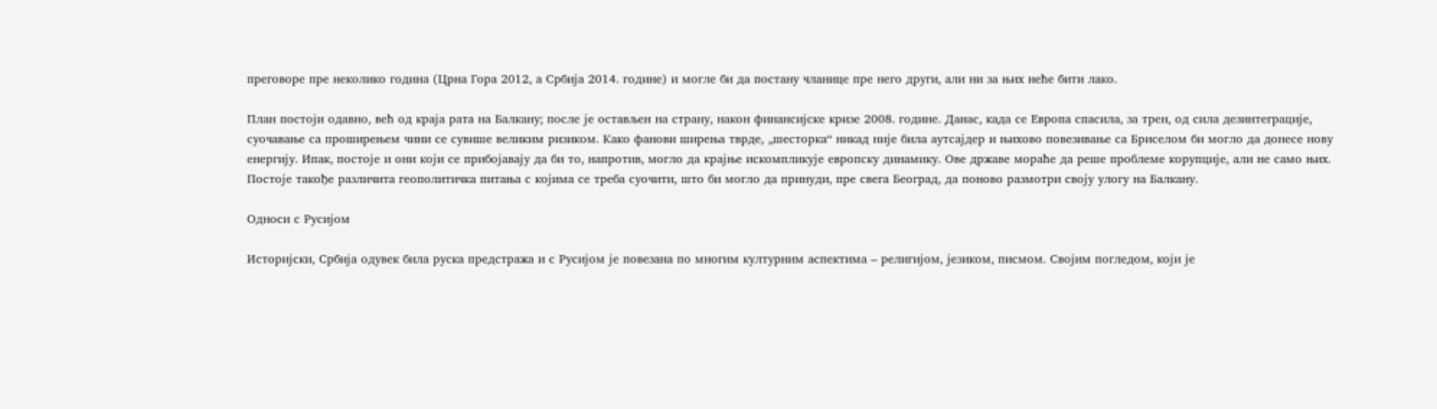преговоре пре неколико година (Црна Гора 2012, а Србија 2014. године) и могле би да постану чланице пре него други, али ни за њих неће бити лако.

План постоји одавно, већ од краја рата на Балкану; после је остављен на страну, након финансијске кризе 2008. године. Данас, када се Европа спасила, за трен, од сила дезинтеграције, суочавање са проширењем чини се сувише великим ризиком. Како фанови ширења тврде, „шесторка“ никад није била аутсајдер и њихово повезивање са Бриселом би могло да донесе нову енергију. Ипак, постоје и они који се прибојавају да би то, напротив, могло да крајње искомпликује европску динамику. Ове државе мораће да реше проблеме корупције, али не само њих. Постоје такође различита геополитичка питања с којима се треба суочити, што би могло да принуди, пре свега Београд, да поново размотри своју улогу на Балкану.

Односи с Русијом

Историјски, Србија одувек била руска предстража и с Русијом је повезана по многим културним аспектима – религијом, језиком, писмом. Својим погледом, који је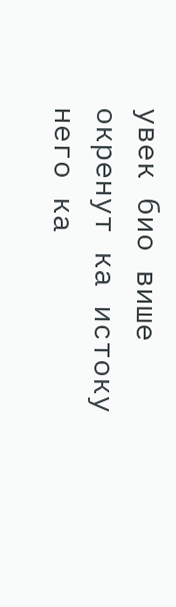увек био више окренут ка истоку него ка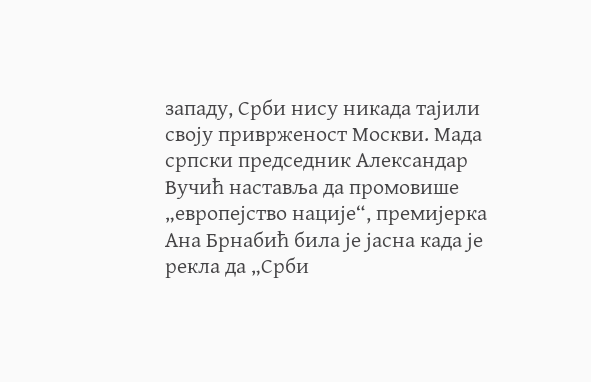западу, Срби нису никада тајили своју приврженост Москви. Мада српски председник Александар Вучић наставља да промовише „европејство нације“, премијерка Ана Брнабић била је јасна када је рекла да „Срби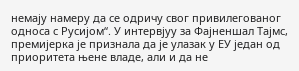немају намеру да се одричу свог привилегованог односа с Русијом“. У интервјуу за Фајненшал Тајмс, премијерка је признала да је улазак у ЕУ један од приоритета њене владе, али и да не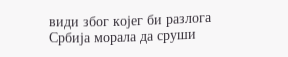види због којег би разлога Србија морала да сруши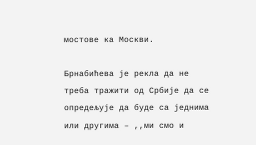мостове ка Москви.

Брнабићева је рекла да не треба тражити од Србије да се опредељује да буде са једнима или другима – ,,ми смо и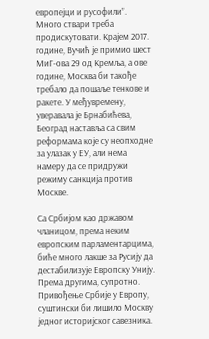европејци и русофили”. Много ствари треба продискутовати. Крајем 2017. године, Вучић је примио шест МиГ-ова 29 од Кремља, а ове године, Москва би такође требало да пошаље тенкове и ракете. У међувремену, уверавала је Брнабићева, Београд наставља са свим реформама које су неопходне за улазак у ЕУ, али нема намеру да се придружи режиму санкција против Москве.

Са Србијом као државом чланицом, према неким европским парламентарцима, биће много лакше за Русију да дестабилизује Европску Унију. Према другима, супротно. Привођење Србије у Европу, суштински би лишило Москву једног историјског савезника.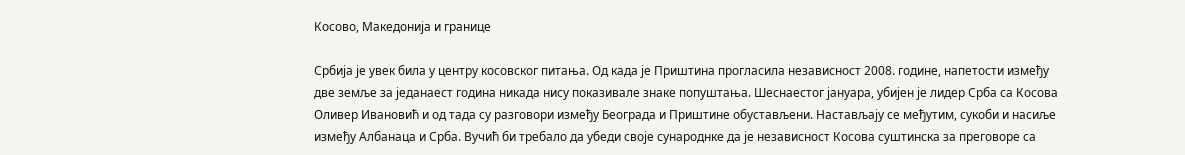Косово, Македонија и границе

Србија је увек била у центру косовског питања. Од када је Приштина прогласила независност 2008. године, напетости између две земље за једанаест година никада нису показивале знаке попуштања. Шеснаестог јануара, убијен је лидер Срба са Косова Оливер Ивановић и од тада су разговори између Београда и Приштине обустављени. Настављају се међутим, сукоби и насиље између Албанаца и Срба. Вучић би требало да убеди своје сународнке да је независност Косова суштинска за преговоре са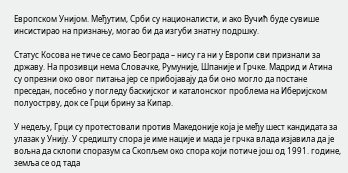Европском Унијом. Међутим, Срби су националисти, и ако Вучић буде сувише инсистирао на признању, могао би да изгуби знатну подршку.

Статус Косова не тиче се само Београда – нису га ни у Европи сви признали за државу. На прозивци нема Словачке, Румуније, Шпаније и Грчке. Мадрид и Атина су опрезни око овог питања јер се прибојавају да би оно могло да постане преседан, посебно у погледу баскијског и каталонског проблема на Иберијском полуострву, док се Грци брину за Кипар.

У недељу, Грци су протестовали против Македоније која је међу шест кандидата за улазак у Унију. У средишту спора је име нације и мада је грчка влада изјавила да је вољна да склопи споразум са Скопљем око спора који потиче још од 1991. године, земља се од тада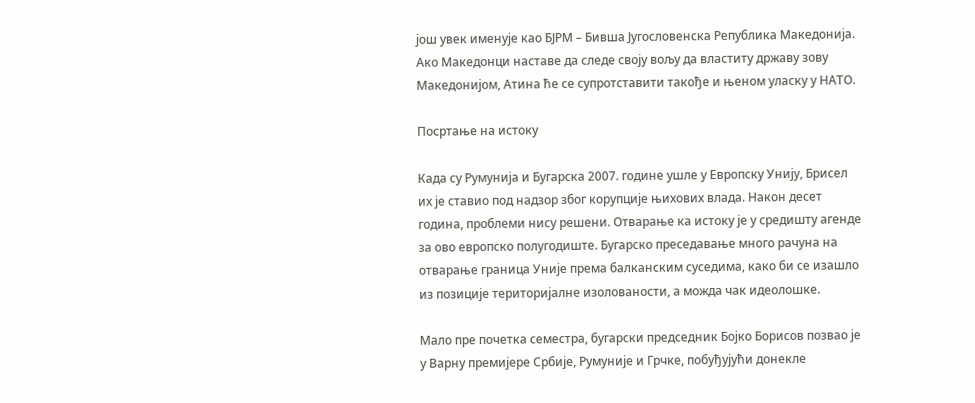још увек именује као БЈРМ – Бивша Југословенска Република Македонија. Ако Македонци наставе да следе своју вољу да властиту државу зову Македонијом, Атина ће се супротставити такође и њеном уласку у НАТО.

Посртање на истоку

Када су Румунија и Бугарска 2007. године ушле у Европску Унију, Брисел их је ставио под надзор због корупције њихових влада. Након десет година, проблеми нису решени. Отварање ка истоку је у средишту агенде за ово европско полугодиште. Бугарско преседавање много рачуна на отварање граница Уније према балканским суседима, како би се изашло из позиције територијалне изолованости, а можда чак идеолошке.

Мало пре почетка семестра, бугарски председник Бојко Борисов позвао је у Варну премијере Србије, Румуније и Грчке, побуђујући донекле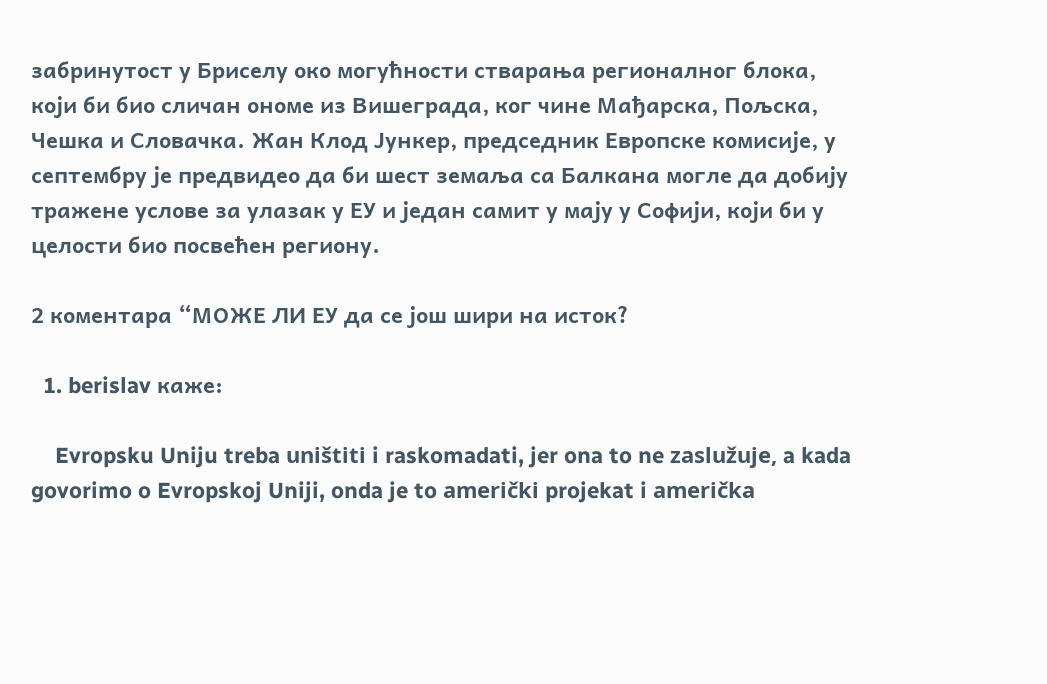забринутост у Бриселу око могућности стварања регионалног блока, који би био сличан ономе из Вишеграда, ког чине Мађарска, Пољска, Чешка и Словачка. Жан Клод Јункер, председник Европске комисије, у септембру је предвидео да би шест земаља са Балкана могле да добију тражене услове за улазак у ЕУ и један самит у мају у Софији, који би у целости био посвећен региону.

2 коментара “МОЖЕ ЛИ ЕУ да се још шири на исток?

  1. berislav каже:

    Evropsku Uniju treba uništiti i raskomadati, jer ona to ne zaslužuje, a kada govorimo o Evropskoj Uniji, onda je to američki projekat i američka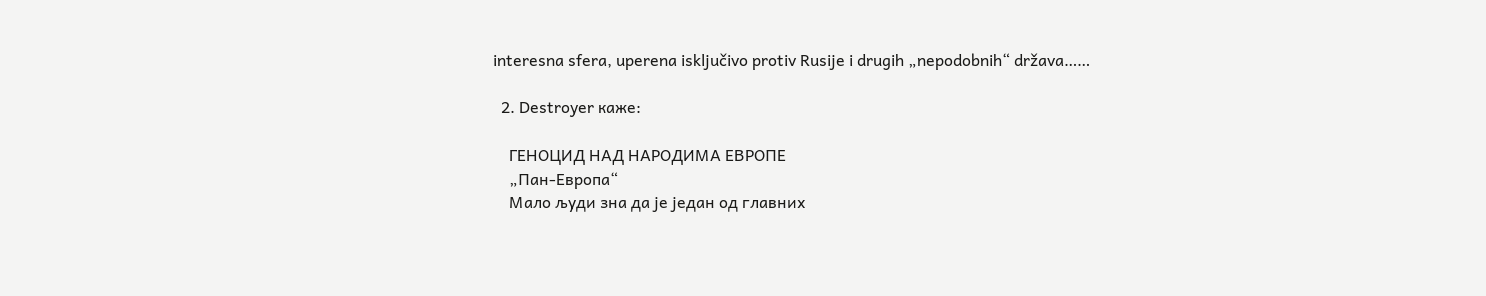interesna sfera, uperena isključivo protiv Rusije i drugih „nepodobnih“ država……

  2. Destroyer каже:

    ГЕНОЦИД НАД НАРОДИМА ЕВРОПЕ
    „Пан-Европа“
    Мало људи зна да је један од главних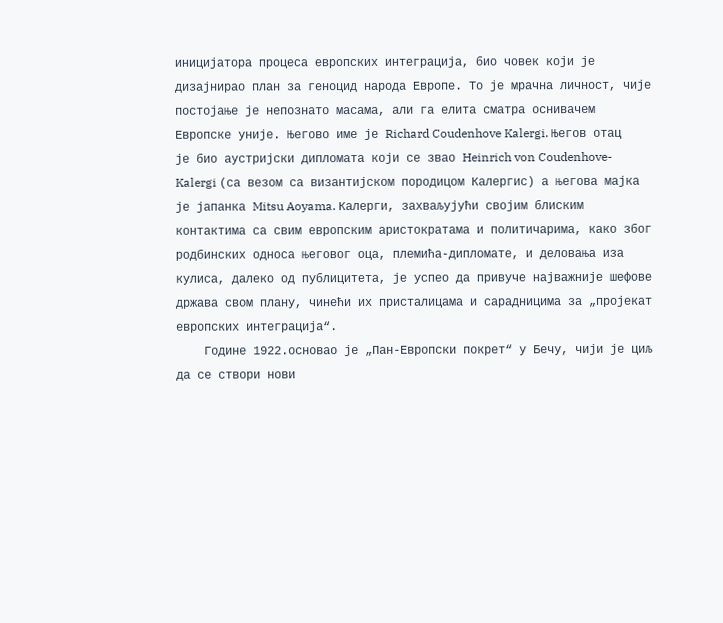иницијатора процеса европских интеграција, био човек који је дизајнирао план за геноцид народа Европе. То је мрачна личност, чије постојање је непознато масама, али га елита сматра оснивачем Европске уније. Његово име је Richard Coudenhove Kalergi. Његов отац је био аустријски дипломата који се звао Heinrich von Coudenhove-Kalergi (са везом са византијском породицом Калергис) а његова мајка је јапанка Mitsu Aoyama. Калерги, захваљујући својим блиским контактима са свим европским аристократама и политичарима, како због родбинских односа његовог оца, племића-дипломате, и деловања иза кулиса, далеко од публицитета, је успео да привуче најважније шефове држава свом плану, чинећи их присталицама и сарадницима за „пројекат европских интеграција“.
    Године 1922.основао је „Пан-Европски покрет“ у Бечу, чији је циљ да се створи нови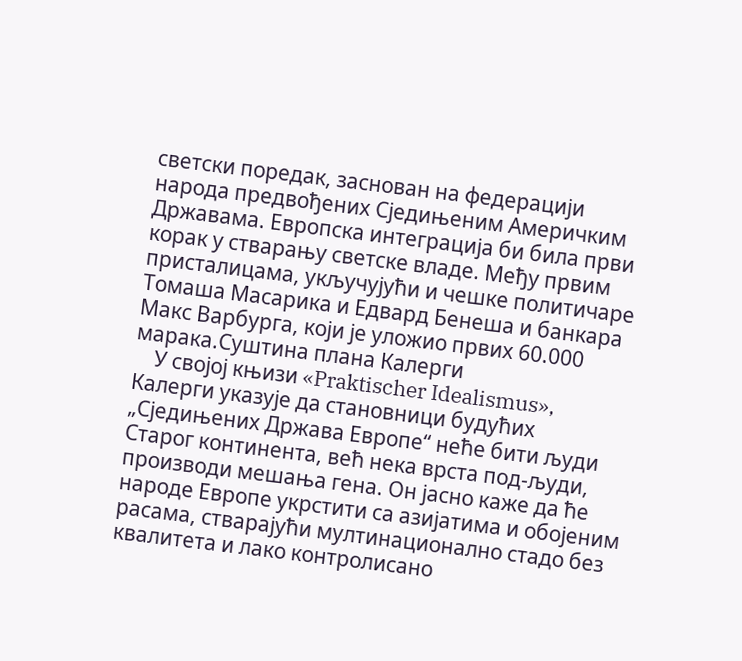светски поредак, заснован на федерацији народа предвођених Сједињеним Америчким Државама. Европска интеграција би била први корак у стварању светске владе. Међу првим присталицама, укључујући и чешке политичаре Томаша Масарика и Едвард Бенеша и банкара Макс Варбурга, који је уложио првих 60.000 марака.Суштина плана Калерги
    У својој књизи «Praktischer Idealismus», Калерги указује да становници будућих „Сједињених Држава Европе“ неће бити људи Старог континента, већ нека врста под-људи, производи мешања гена. Он јасно каже да ће народе Европе укрстити са азијатима и обојеним расама, стварајући мултинационално стадо без квалитета и лако контролисано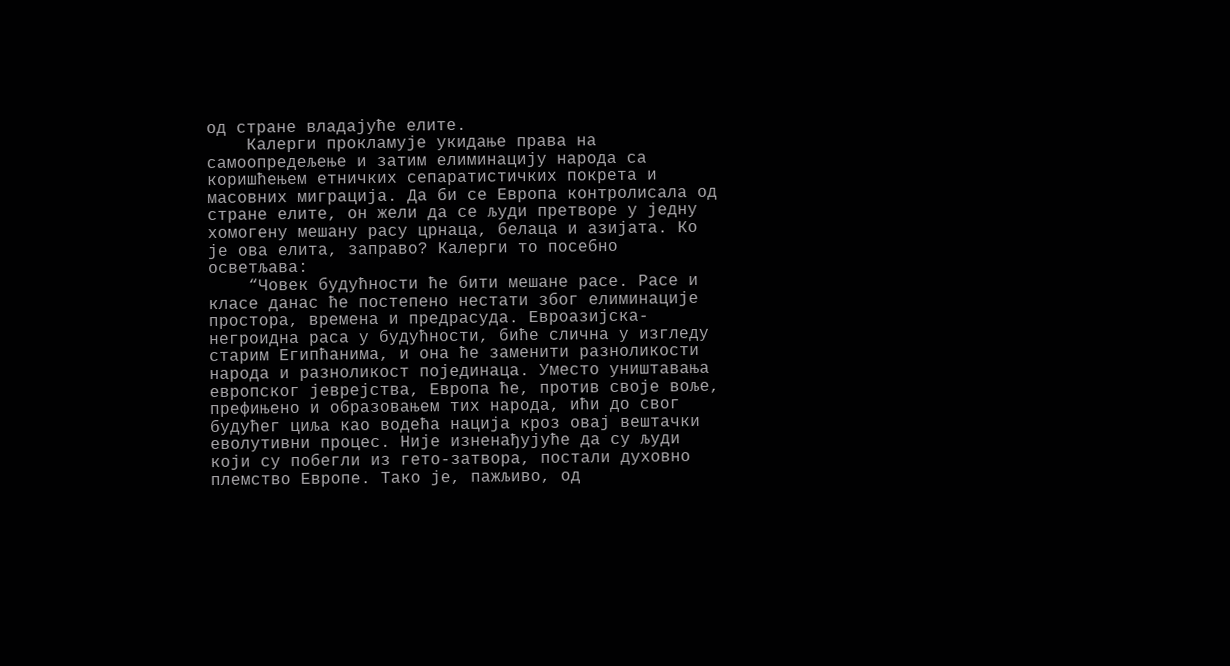од стране владајуће елите.
    Калерги прокламује укидање права на самоопредељење и затим елиминацију народа са коришћењем етничких сепаратистичких покрета и масовних миграција. Да би се Европа контролисала од стране елите, он жели да се људи претворе у једну хомогену мешану расу црнаца, белаца и азијата. Ко је ова елита, заправо? Калерги то посебно осветљава:
    “Човек будућности ће бити мешане расе. Расе и класе данас ће постепено нестати због елиминације простора, времена и предрасуда. Евроазијска-негроидна раса у будућности, биће слична у изгледу старим Египћанима, и она ће заменити разноликости народа и разноликост појединаца. Уместо уништавања европског јеврејства, Европа ће, против своје воље, префињено и образовањем тих народа, ићи до свог будућег циља као водећа нација кроз овај вештачки еволутивни процес. Није изненађујуће да су људи који су побегли из гето-затвора, постали духовно племство Европе. Тако је, пажљиво, од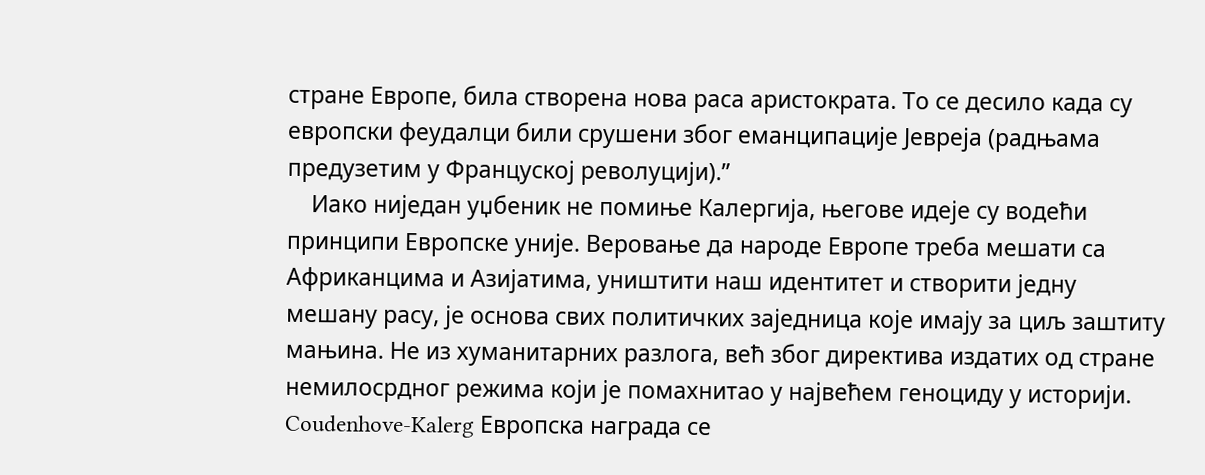стране Европе, била створена нова раса аристократа. То се десило када су европски феудалци били срушени због еманципације Јевреја (радњама предузетим у Француској револуцији).”
    Иако ниједан уџбеник не помиње Калергија, његове идеје су водећи принципи Европске уније. Веровање да народе Европе треба мешати са Африканцима и Азијатима, уништити наш идентитет и створити једну мешану расу, је основа свих политичких заједница које имају за циљ заштиту мањина. Не из хуманитарних разлога, већ због директива издатих од стране немилосрдног режима који је помахнитао у највећем геноциду у историји. Coudenhove-Kalerg Европска награда се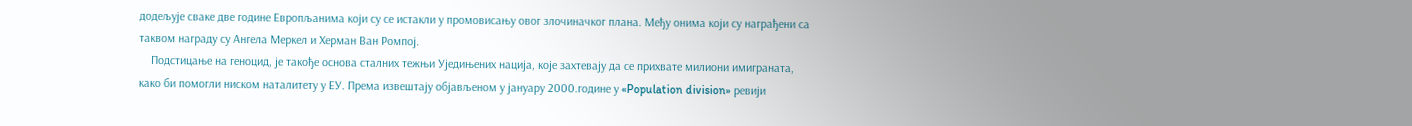додељује сваке две године Европљанима који су се истакли у промовисању овог злочиначког плана. Међу онима који су награђени са таквом награду су Ангела Меркел и Херман Ван Ромпој.
    Подстицање на геноцид, је такође основа сталних тежњи Уједињених нација, које захтевају да се прихвате милиони имиграната, како би помогли ниском наталитету у ЕУ. Према извештају објављеном у јануару 2000.године у «Population division» ревији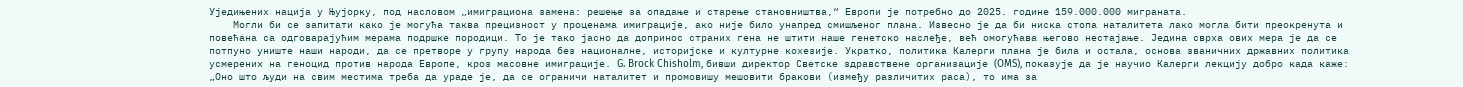Уједињених нација у Њујорку, под насловом „имиграциона замена: решење за опадање и старење становништва,“ Европи је потребно до 2025. године 159.000.000 миграната.
    Могли би се запитати како је могућа таква прецизност у проценама имиграције, ако није било унапред смишљеног плана. Извесно је да би ниска стопа наталитета лако могла бити преокренута и повећана са одговарајућим мерама подршке породици. То је тако јасно да допринос страних гена не штити наше генетско наслеђе, већ омогућава његово нестајање. Једина сврха ових мера је да се потпуно униште наши народи, да се претворе у групу народа без националне, историјске и културне кохезије. Укратко, политика Калерги плана је била и остала, основа званичних државних политика усмерених на геноцид против народа Европе, кроз масовне имиграције. G. Brock Chisholm, бивши директор Светске здравствене организације (OMS), показује да је научио Калерги лекцију добро када каже: „Оно што људи на свим местима треба да ураде је, да се ограничи наталитет и промовишу мешовити бракови (између различитих раса), то има за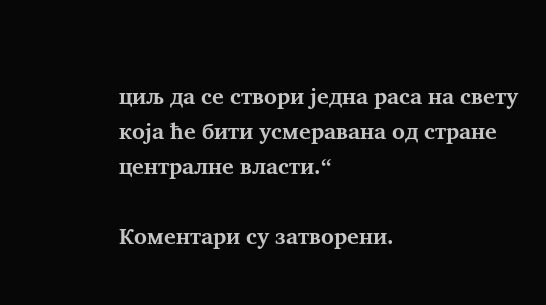циљ да се створи једна раса на свету која ће бити усмеравана од стране централне власти.“

Коментари су затворени.